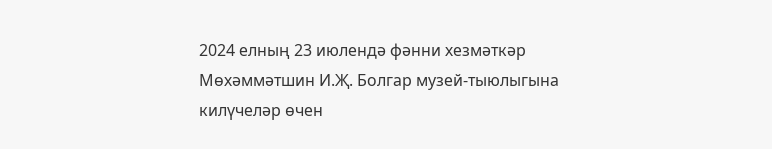2024 елның 23 июлендә фәнни хезмәткәр Мөхәммәтшин И.Җ. Болгар музей-тыюлыгына килүчеләр өчен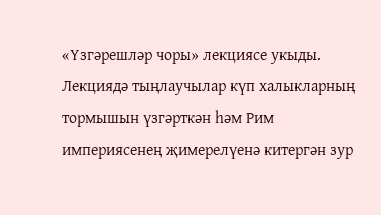«Үзгәрешләр чоры» лекциясе укыды. Лекциядә тыңлаучылар күп халыкларның тормышын үзгәрткән һәм Рим империясенең җимерелүенә китергән зур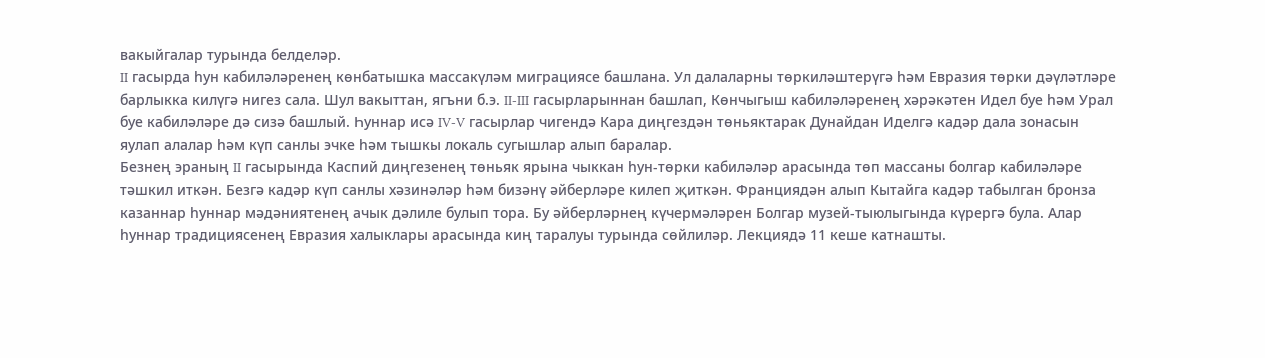вакыйгалар турында белделәр.
II гасырда һун кабиләләренең көнбатышка массакүләм миграциясе башлана. Ул далаларны төркиләштерүгә һәм Евразия төрки дәүләтләре барлыкка килүгә нигез сала. Шул вакыттан, ягъни б.э. II-III гасырларыннан башлап, Көнчыгыш кабиләләренең хәрәкәтен Идел буе һәм Урал буе кабиләләре дә сизә башлый. Һуннар исә IV-V гасырлар чигендә Кара диңгездән төньяктарак Дунайдан Иделгә кадәр дала зонасын яулап алалар һәм күп санлы эчке һәм тышкы локаль сугышлар алып баралар.
Безнең эраның II гасырында Каспий диңгезенең төньяк ярына чыккан һун-төрки кабиләләр арасында төп массаны болгар кабиләләре тәшкил иткән. Безгә кадәр күп санлы хәзинәләр һәм бизәнү әйберләре килеп җиткән. Франциядән алып Кытайга кадәр табылган бронза казаннар һуннар мәдәниятенең ачык дәлиле булып тора. Бу әйберләрнең күчермәләрен Болгар музей-тыюлыгында күрергә була. Алар һуннар традициясенең Евразия халыклары арасында киң таралуы турында сөйлиләр. Лекциядә 11 кеше катнашты.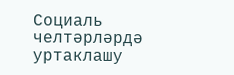Социаль челтәрләрдә уртаклашу